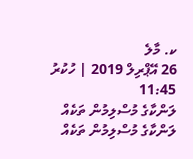ކ. މާލެ
26 އޭޕްރިލް 2019 | ހުކުރު 11:45
ލަންކާގެ މުސްލިމުން ތަކެއް
ލަންކާގެ މުސްލިމުން ތަކެއް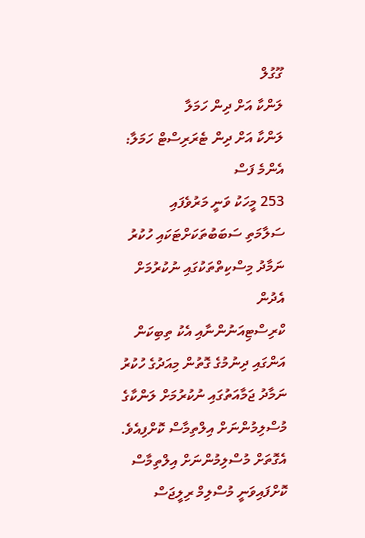ގޫގުލް
ލަންކާ އަށް ދިން ހަމަލާ
ލަންކާ އަށް ދިން ޓެރަރިސްޓް ހަމަލާ: އެންމެ ފަސް
253 މީހަކު ވަނީ މަރުވެފައި
ސަލާމަތި ސަބަބުތަކަށްޓަކައި ހުކުރު ނަމާދު މިސްކިތްތަކުގައި ނުކުރުމަށް އެދުން
ކްރިސްޓިއަނުންނާއި އެކު ތިބިކަން އަންގައި ދިނުމުގެ ގޮތުން މިއަދުގެ ހުކުރު ނަމާދު ޖަމާއަތުގައި ނުކުރުމަށް ލަންކާގެ މުސްލިމުންނަށް އިލްތިމާސް ކޮށްފިއެވެ. އެގޮތަށް މުސްލިމުންނަށް އިލްތިމާސް ކޮށްފައިވަނީ މުސްލިމް ރިލީޖަސް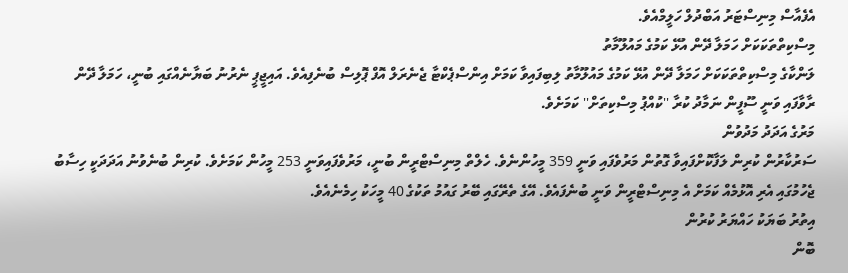އެފެއާސް މިނިސްޓަރު އަބްދުލް ހަލީމްއެވެ.
މިސްކިތްތަކަކަށް ހަމަލާ ދޭން އުޅޭ ކަމުގެ މައުލޫމާތު
ލަންކާގެ މިސްކިތްތަކަކަށް ހަމަލާ ދޭން އުޅޭ ކަމުގެ މައުލޫމާތު ލިބިފައިވާ ކަމަށް އިންސްޕެކްޓާ ޖެނެރަލް އޮފް ޕޮލިސް ބުނެފިއެވެ. އައިޖީޕީ ނެރުނު ބަޔާނެއްގައި ބުނީ، ހަމަލާ ދޭން ރާވާފައި ވަނީ ސޫފީން ނަމާދު ކުރާ ''ކުއްޕު މިސްކިތަށް'' ކަމަށެވެ.
މަރުގެ އަދަދު މަދުވުން
ސަރުކާރުން ކުރިން ލަފާކޮށްފައިވާ ގޮތުން މަރުވެފައި ވަނީ 359 މީހުންނެވެ. ހެލްތް މިނިސްޓްރީން ބުނީ، މަރުވެފައިވަނީ 253 މީހުން ކަމަށެވެ. ކުރިން ބުނެވުނު އަދަދަކީ ހިސާބު ޖެހުމުގައި އެރި އޮޅުމެއް ކަމަށް އެ މިނިސްޓްރީން ވަނީ ބުނެފައެވެ. އޭގެ ތެރޭގައި ބޭރު ގައުމު ތަކުގެ 40 މީހަކު ހިމެނެއެވެ.
އިތުރު ބަޔަކު ހައްޔަރު ކުރުން
ބޮން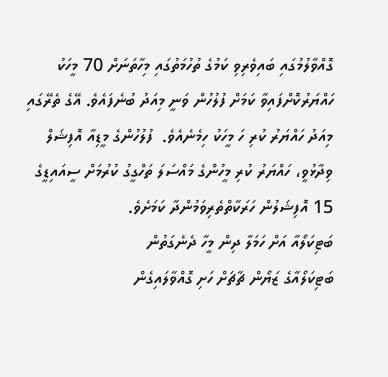ގޮއްވާލުމުގައި ބައިވެރިވި ކަމުގެ ތުހުމަތުގައި މިހާތަނަށް 70 މީހަކު ހައްޔަރުކޮށްފައިވާ ކަމަށް ފުލުހުން ވަނީ މިއަދު ބުނެފައެވެ. އޭގެ ތެރޭގައި މިއަދު ހައްޔަރު ކުރި ހަ މީހަކު ހިމެނެއެވެ.  ފުލުހުންގެ މީޑިއާ އޮފިޝަލް ވިދާޅުވީ، ހައްޔަރު ކުރި މީހުންގެ މައްސަލަ ތަހްގީގު ކުރުމަށް ސީއައިޑީގެ 15 އޮފިޝަލުން ހަރަކާތްތެރިވަމުންދާ ކަމަށެވެ.
ބަޓިކަލޯއާ އަށް ހަމަލާ ދިން މީހާ ދެނެގަތުން
ބަޓިކަލޯއާގެ ޒަޔޯން ޗާޗަށް ހަށި ގޮއްވާލައިގެން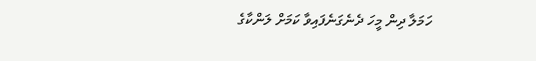ހަމަލާ ދިން މީހަ ދެނެގަނެފައިވާ ކަމަށް ލަންކާގެ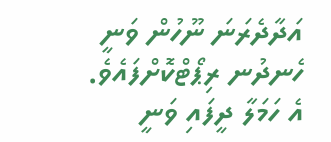އަދާދެރަނަ ނޫހުން ވަނީ ހެނދުނ ރިޕޯޓްކޮށްފައެވެ. އެ ހަމަލާ ދީފައި ވަނީ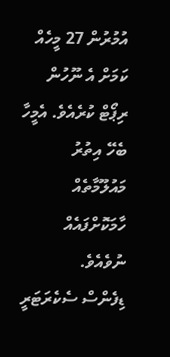އުމުރުން 27 މީހެއް ކަމަށް އެ ނޫހުން ރިޕޯޓް ކުރެއެވެ. އެމީހާ ބެހޭ އިތުރު މައުލޫމާތެއް ހާމަކޮށްފައެއް ނުވެއެވެ.
ޑިފެންސް ސެކެރަޓަރީ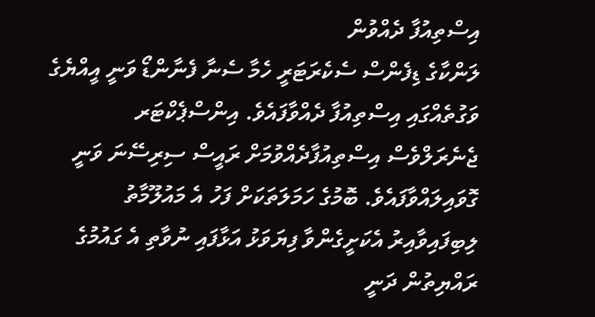އިސްތިއުފާ ދެއްވުން
ލަންކާގެ ޑިފެންސް ސެކެރަޓަރީ ހެމާ ސެނާ ފެނާންޑޯ ވަނީ އީއްޔެގެ ވަގުތެއްގައި އިސްތިއުފާ ދެއްވާފައެވެ. އިންސްޕެކްޓަރ ޖެނެރަލްވެސް އިސްތިއުފާދެއްވުމަށް ރައީސް ސިރިސޭނަ ވަނީ ގޮވައިލައްވާފައެވެ. ބޮމުގެ ހަމަލަތަކަށް ފަހު އެ މައުލޫމާތު ލިބިފައިވާއިރު އެކަށީގެންވާ ފިޔަވަޅު އަޅާފައި ނުވާތި އެ ގައުމުގެ ރައްޔިތުން ދަނީ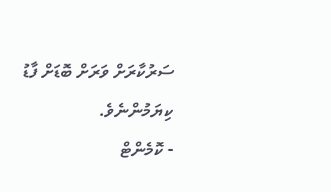ސަރުކާރަށް ވަރަށް ބޮޑަށް ފާޑު ކިޔަމުންނެވެ.
- ކޮމެންޓް